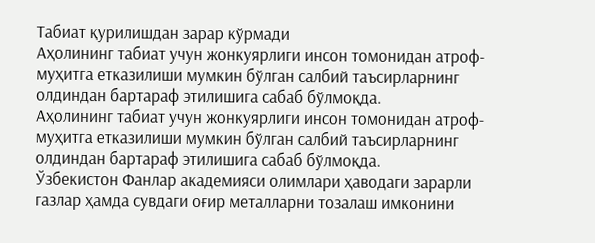Табиат қурилишдан зарар кўрмади
Аҳолининг табиат учун жонкуярлиги инсон томонидан атроф-муҳитга етказилиши мумкин бўлган салбий таъсирларнинг олдиндан бартараф этилишига сабаб бўлмоқда.
Аҳолининг табиат учун жонкуярлиги инсон томонидан атроф-муҳитга етказилиши мумкин бўлган салбий таъсирларнинг олдиндан бартараф этилишига сабаб бўлмоқда.
Ўзбекистон Фанлар академияси олимлари ҳаводаги зарарли газлар ҳамда сувдаги оғир металларни тозалаш имконини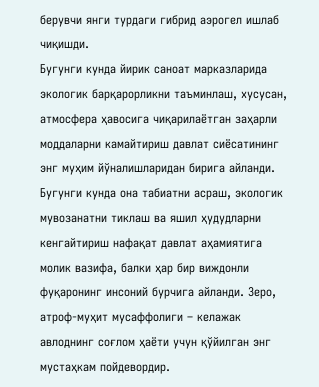берувчи янги турдаги гибрид аэрогел ишлаб чиқишди.
Бугунги кунда йирик саноат марказларида экологик барқарорликни таъминлаш, хусусан, атмосфера ҳавосига чиқарилаётган заҳарли моддаларни камайтириш давлат сиёсатининг энг муҳим йўналишларидан бирига айланди.
Бугунги кунда она табиатни асраш, экологик мувозанатни тиклаш ва яшил ҳудудларни кенгайтириш нафақат давлат аҳамиятига молик вазифа, балки ҳар бир виждонли фуқаронинг инсоний бурчига айланди. Зеро, атроф-муҳит мусаффолиги – келажак авлоднинг соғлом ҳаёти учун қўйилган энг мустаҳкам пойдевордир.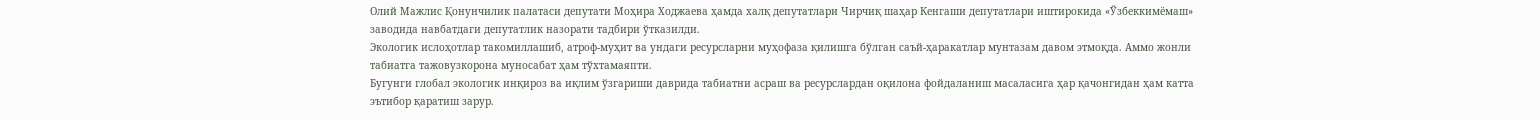Олий Мажлис Қонунчилик палатаси депутати Моҳира Ходжаева ҳамда халқ депутатлари Чирчиқ шаҳар Кенгаши депутатлари иштирокида «Ўзбеккимёмаш» заводида навбатдаги депутатлик назорати тадбири ўтказилди.
Экологик ислоҳотлар такомиллашиб, атроф-муҳит ва ундаги ресурсларни муҳофаза қилишга бўлган саъй-ҳаракатлар мунтазам давом этмоқда. Аммо жонли табиатга тажовузкорона муносабат ҳам тўхтамаяпти.
Бугунги глобал экологик инқироз ва иқлим ўзгариши даврида табиатни асраш ва ресурслардан оқилона фойдаланиш масаласига ҳар қачонгидан ҳам катта эътибор қаратиш зарур.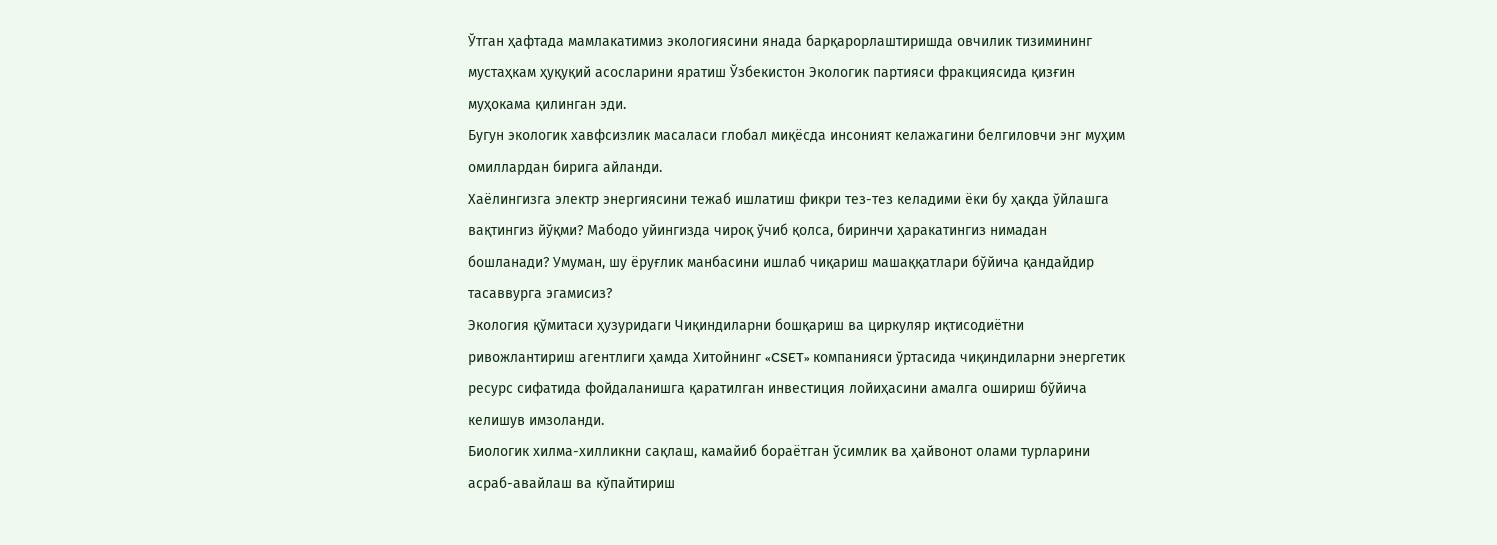Ўтган ҳафтада мамлакатимиз экологиясини янада барқарорлаштиришда овчилик тизимининг мустаҳкам ҳуқуқий асосларини яратиш Ўзбекистон Экологик партияси фракциясида қизғин муҳокама қилинган эди.
Бугун экологик хавфсизлик масаласи глобал миқёсда инсоният келажагини белгиловчи энг муҳим омиллардан бирига айланди.
Хаёлингизга электр энергиясини тежаб ишлатиш фикри тез-тез келадими ёки бу ҳақда ўйлашга вақтингиз йўқми? Мабодо уйингизда чироқ ўчиб қолса, биринчи ҳаракатингиз нимадан бошланади? Умуман, шу ёруғлик манбасини ишлаб чиқариш машаққатлари бўйича қандайдир тасаввурга эгамисиз?
Экология қўмитаси ҳузуридаги Чиқиндиларни бошқариш ва циркуляр иқтисодиётни ривожлантириш агентлиги ҳамда Хитойнинг «CSET» компанияси ўртасида чиқиндиларни энергетик ресурс сифатида фойдаланишга қаратилган инвестиция лойиҳасини амалга ошириш бўйича келишув имзоланди.
Биологик хилма-хилликни сақлаш, камайиб бораётган ўсимлик ва ҳайвонот олами турларини асраб-авайлаш ва кўпайтириш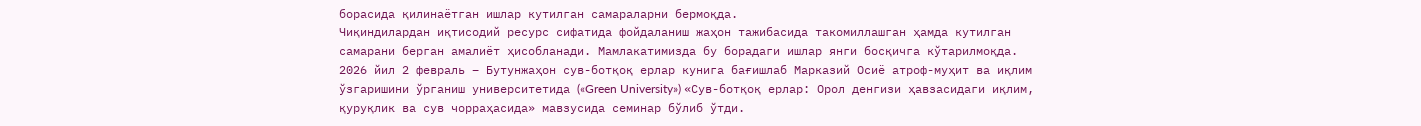борасида қилинаётган ишлар кутилган самараларни бермоқда.
Чиқиндилардан иқтисодий ресурс сифатида фойдаланиш жаҳон тажибасида такомиллашган ҳамда кутилган самарани берган амалиёт ҳисобланади. Мамлакатимизда бу борадаги ишлар янги босқичга кўтарилмоқда.
2026 йил 2 февраль – Бутунжаҳон сув-ботқоқ ерлар кунига бағишлаб Марказий Осиё атроф-муҳит ва иқлим ўзгаришини ўрганиш университетида («Green University») «Сув-ботқоқ ерлар: Орол денгизи ҳавзасидаги иқлим, қуруқлик ва сув чорраҳасида» мавзусида семинар бўлиб ўтди.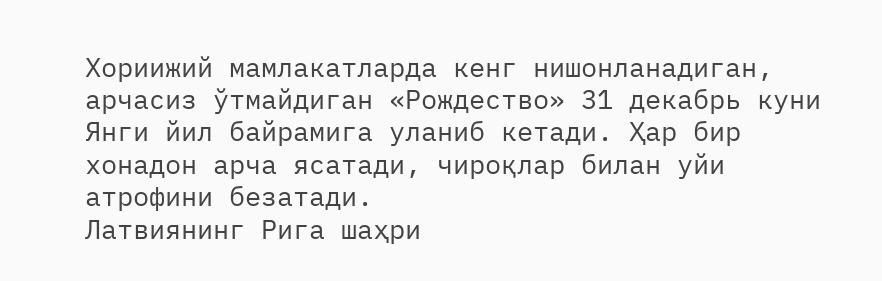Хориижий мамлакатларда кенг нишонланадиган, арчасиз ўтмайдиган «Рождество» 31 декабрь куни Янги йил байрамига уланиб кетади. Ҳар бир хонадон арча ясатади, чироқлар билан уйи атрофини безатади.
Латвиянинг Рига шаҳри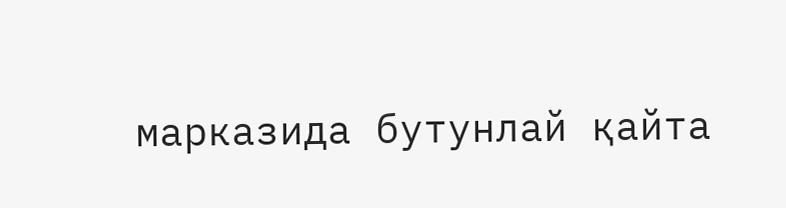марказида бутунлай қайта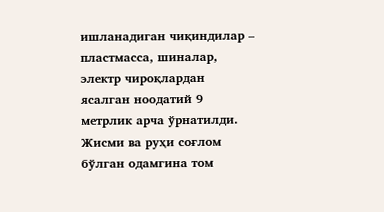ишланадиган чиқиндилар – пластмасса, шиналар, электр чироқлардан ясалган ноодатий 9 метрлик арча ўрнатилди.
Жисми ва руҳи соғлом бўлган одамгина том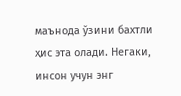маънода ўзини бахтли ҳис эта олади. Негаки, инсон учун энг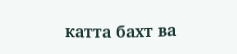катта бахт ва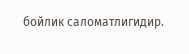бойлик саломатлигидир.